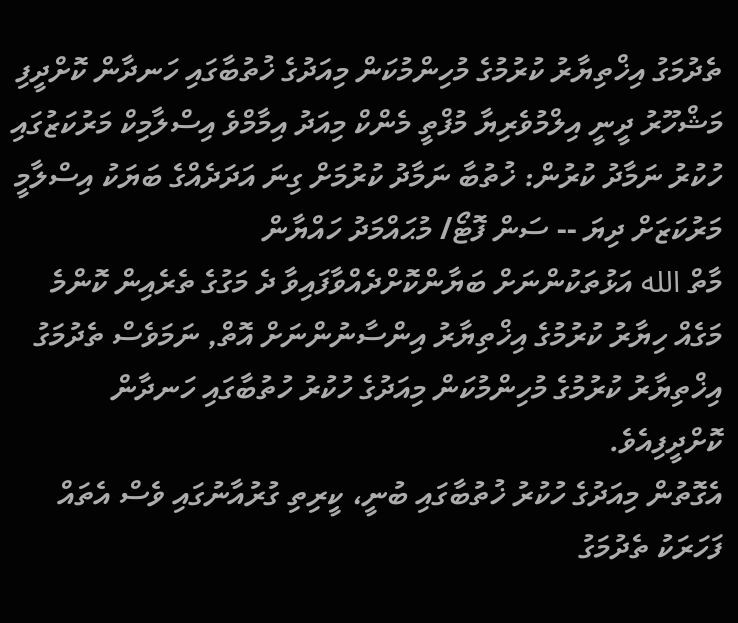ތެދުމަގު އިޚްތިޔާރު ކުރުމުގެ މުހިންމުކަން މިއަދުގެ ޚުތުބާގައި ހަނދާން ކޮށްދީފި
މަޝްހޫރު ދީނީ އިލްމުވެރިޔާ މުފްތީ މެންކް މިއަދު އިމާމްވެ އިސްލާމިކް މަރުކަޒުގައި ހުކުރު ނަމާދު ކުރުން: ޚުތުބާ ނަމާދު ކުރުމަށް ގިނަ އަދަދެއްގެ ބަޔަކު އިސްލާމީ މަރުކަޒަށް ދިޔަ -- ސަން ފޮޓޯ/ މުޙައްމަދު ހައްޔާން
މާތް الله އަޅުތަކުންނަށް ބަޔާންކޮށްދެއްވާފައިވާ ދެ މަގުގެ ތެރެއިން ކޮންމެ މަގެއް ހިޔާރު ކުރުމުގެ އިޚްތިޔާރު އިންސާނުންނަށް އޮތް, ނަމަވެސް ތެދުމަގު އިޚްތިޔާރު ކުރުމުގެ މުހިންމުކަން މިއަދުގެ ހުކުރު ހުތުބާގައި ހަނދާން ކޮށްދީފިއެވެ.
އެގޮތުން މިއަދުގެ ހުކުރު ޚުތުބާގައި ބުނީ، ކީރިތި ގުރުއާނުގައި ވެސް އެތައް ފަހަރަކު ތެދުމަގު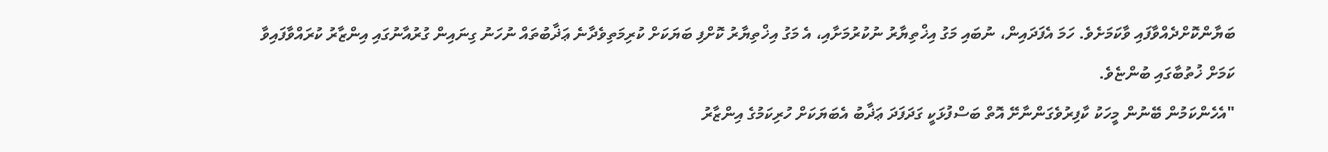ބަޔާންކޮށްދެއްވާފައި ވާކަމަށެވެ. ހަމަ އެފަދައިން، ނުބައި މަގު އިޚްތިޔާރު ނުކުރުމަށާއި، އެ މަގު އިޚްތިޔާރު ކޮށްފި ބަޔަކަށް ކުރިމަތިވެދާނެ ޢަޛާބުތައް ނުހަނު ގިނައިން ގުރުއާނުގައި އިންޒާރު ކުރައްވާފައިވާ ކަމަށް ޚުތުބާގައި ބުންޏެވެ.
"އެހެންކަމުން ބޭނުން މީހަކު ކާފިރުވެގަންނާށޭ އޮތް ބަސްފުޅަކީ ގަދަފަދަ ޢަޛާބު އެބަޔަކަށް ހުރިކަމުގެ އިންޒާރު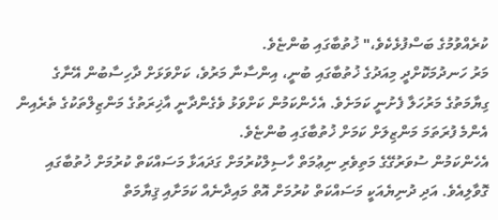ކުރެއްވުމުގެ ބަސްފުޅެކެވެ،" ޚުތުބާގައި ބުންޏެވެ.
މަރު ހަނދުމަކޮށްދީ މިއަދުގެ ޚުތުބާގައި ބުނީ، އިންސާނާ މަރުވެ، ކަށްވަޅަށް ދާހިސާބުން އޭނާގެ ގިޔާމަތުގެ މަރުހަލާ ފެށުނީ ކަމަށެވެ. އެހެންކަމުން ކަށްވަޅު ވެގެންދާނީ އާޚިރަތުގެ މަންޒިލްތަކުގެ ތެރެއިން އެންމެ ފުރަތަމަ މަންޒިލަށް ކަމަށް ޚުތުބާގައި ބުންޏެވެ.
އެހެންކަމުން ސުވަރުގޭގެ މަތިވެރި ނިޢުމަތް ހާސިލްކުރުމަށް ގަދައަޅާ މަސައްކަތް ކުރުމަށް ޚުތުބާގައި ގޮވާލިއެވެ. އަދި ދުނިޔެއަކީ މަސައްކަތް ކުރުމަށް އޮތް މައިދާނެއް ކަމަށާއި ޤިޔާމަތް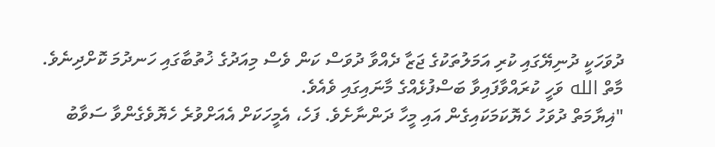ދުވަހަކީ ދުނިޔޭގައި ކުރި އަމަލުތަކުގެ ޖަޒާ ދެއްވާ ދުވަސް ކަން ވެސް މިއަދުގެ ޚުތުބާގައި ހަނދުމަ ކޮށްދިނެވެ.
މާތް الله ވަހީ ކުރައްވާފައިވާ ބަސްފުޅެއްގެ މާނައިގައި ވެއެވެ.
"ޣިޔާމަތް ދުވަހު ހެޔޮކަމަކައިގެން އައި މީހާ ދަންނާށެވެ. ފަހެ، އެމީހަކަށް އެއަށްވުރެ ހެޔޮވެގެންވާ ސަވާބު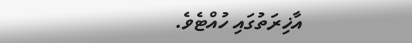އާޚިރަތުގައި ހުއްޓެވެ.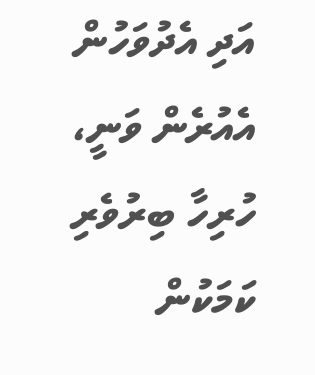އަދި އެދުވަހުން އެއުރެން ވަނީ، ހުރިހާ ބިރުވެރި ކަމަކުން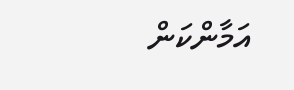އަމާންކަން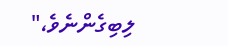ލިބިގެންނެވެ،"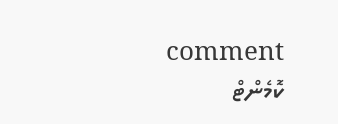comment ކޮމެންޓް